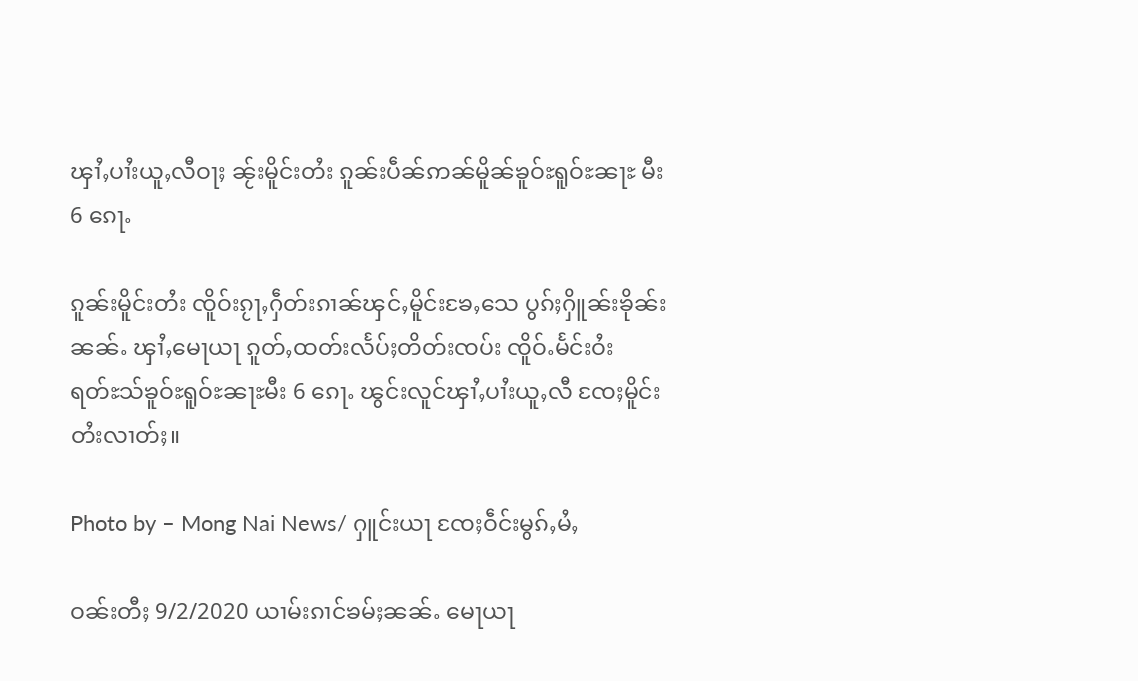ၾၢႆႇပၢႆးယူႇလီဝႃႈ ၼႂ်းမိူင်းတႆး ၵူၼ်းပဵၼ်ဢၼ်မိူၼ်ၶူဝ်ႊရူဝ်ႊၼႃႊ မီး 6 ၵေႃႉ

ၵူၼ်းမိူင်းတႆး ၸိူဝ်းၵႂႃႇႁဵတ်းၵၢၼ်ၾင်ႇမိူင်းၶႄႇသေ ပွၵ်ႈႁိူၼ်းၶိုၼ်းၼၼ်ႉ ၾၢႆႇမေႃယႃ ၵူတ်ႇထတ်းလႅပ်ႈတိတ်းၸပ်း ၸိူဝ်ႉမႅင်းဝႆးရတ်ႊသ်ၶူဝ်ႊရူဝ်ႊၼႃႊမီး 6 ၵေႃႉ ၽွင်းလူင်ၾၢႆႇပၢႆးယူႇလီ ၸႄႈမိူင်းတႆးလၢတ်ႈ။

Photo by – Mong Nai News/ ႁူင်းယႃ ၸႄႈဝဵင်းမွၵ်ႇမႆႇ

ဝၼ်းတီႈ 9/2/2020 ယၢမ်းၵၢင်ၶမ်ႈၼၼ်ႉ မေႃယႃ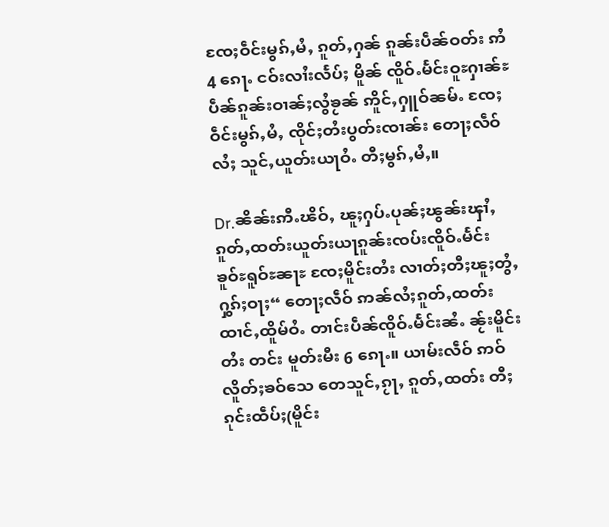ၸႄႈဝဵင်းမွၵ်ႇမႆႇ ၵူတ်ႇႁၼ် ၵူၼ်းပဵၼ်ဝတ်း ဢႆ 4 ၵေႃႉ ငဝ်းလၢႆးလႅပ်ႈ မိူၼ် ၸိူဝ်ႉမႅင်းဝူႊႁၢၼ်ႊ ပဵၼ်ၵူၼ်းဝၢၼ်ႈလွႆၶႂၼ် ဢိူင်ႇႁူဝ်ၼမ်ႉ ၸႄႈဝဵင်းမွၵ်ႇမႆႇ ၸိုင်ႈတႆးပွတ်းၸၢၼ်း တေႃႈလဵဝ် လႆႈ သူင်ႇယူတ်းယႃဝႆႉ တီႈမွၵ်ႇမႆႇ။

Dr.ၼိၼ်းဢီႉၽိဝ်ႇ ၽူႈႁပ်ႉပုၼ်ႈၽွၼ်းၾၢႆႇၵူတ်ႇထတ်းယူတ်းယႃၵူၼ်းၸပ်းၸိူဝ်ႉမႅင်းၶူဝ်ႊရူဝ်ႊၼႃႊ ၸႄႈမိူင်းတႆး လၢတ်ႈတီႈၽူႈတွႆႇ ႁွၵ်ႈဝႃႈ“ တေႃႈလဵဝ် ဢၼ်လႆႈၵူတ်ႇထတ်း ထၢင်ႇထိူမ်ဝႆႉ တၢင်းပဵၼ်ၸိူဝ်ႉမႅင်းၼႆႉ ၼႂ်းမိူင်းတႆး တင်း မူတ်းမီး 6 ၵေႃႉ။ ယၢမ်းလဵဝ် ဢဝ်လိူတ်ႈၶဝ်သေ တေသူင်ႇၵႂႃႇ ၵူတ်ႇထတ်း တီႈၵုင်းထဵပ်ႈ(မိူင်း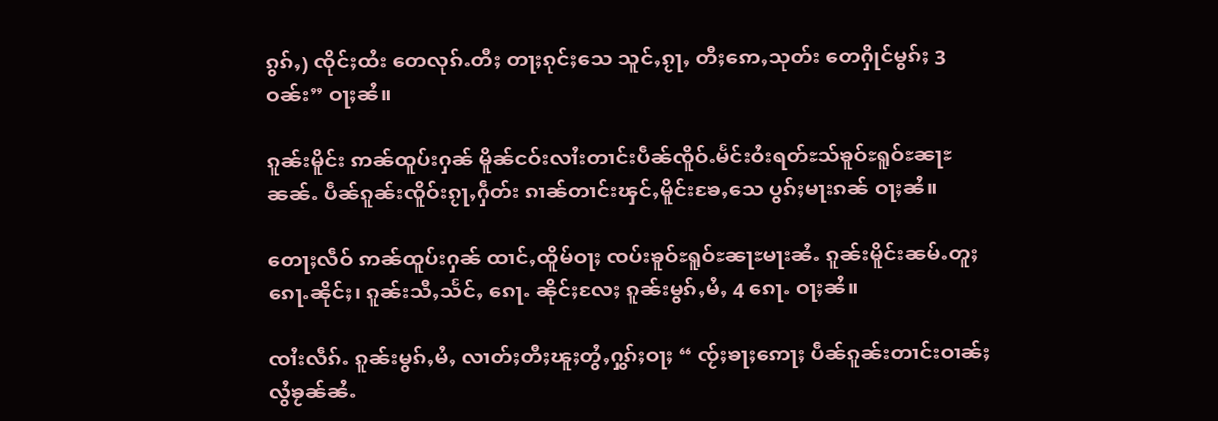ၵွၵ်ႇ) ၸိုင်ႈထႆး တေလုၵ်ႉတီႈ တႃႈၵုင်ႈသေ သူင်ႇၵႂႃႇ တီႈဢေႇသုတ်း တေႁိုင်မွၵ်ႈ 3 ဝၼ်း” ဝႃႈၼႆ။

ၵူၼ်းမိူင်း ဢၼ်ထူပ်းႁၼ် မိူၼ်ငဝ်းလၢႆးတၢင်းပဵၼ်ၸိူဝ်ႉမႅင်းဝႆးရတ်ႊသ်ၶူဝ်ႊရူဝ်ႊၼႃႊၼၼ်ႉ ပဵၼ်ၵူၼ်းၸိူဝ်းၵႂႃႇႁဵတ်း ၵၢၼ်တၢင်းၾင်ႇမိူင်းၶႄႇသေ ပွၵ်ႈမႃးၵၼ် ဝႃႈၼႆ။

တေႃႈလဵဝ် ဢၼ်ထူပ်းႁၼ် ထၢင်ႇထိူမ်ဝႃႈ ၸပ်းၶူဝ်ႊရူဝ်ႊၼႃႊမႃးၼႆႉ ၵူၼ်းမိူင်းၼမ်ႉတူႈ ၵေႃႉၼိုင်ႈ၊ ၵူၼ်းသီႇသႅင်ႇ ၵေႃႉ ၼိုင်ႈလႄႈ ၵူၼ်းမွၵ်ႇမႆႇ 4 ၵေႃႉ ဝႃႈၼႆ။

ၸၢႆးလဵၵ်ႉ ၵူၼ်းမွၵ်ႇမႆႇ လၢတ်ႈတီႈၽူႈတွႆႇႁွၵ်ႈဝႃႈ “ ၸႂ်ႈၶႃႈဢေႃႈ ပဵၼ်ၵူၼ်းတၢင်းဝၢၼ်ႈလွႆၶႂၼ်ၼႆႉ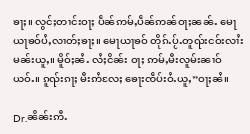ၶႃႈ။ လွင်ႈတၢင်းဝႃႈ ပဵၼ်ဢမ်ႇပဵၼ်ဢၼ်ဝႃႈၼၼ်ႉ မေႃယႃၶဝ်ပႆႇလၢတ်ႈၶႃႈ။ မေႃယႃၶဝ် တိုၵ်ႉပႂ်ႉတူၺ်းငဝ်းလၢႆးမၼ်းယူႇ။ မိူဝ်ႈၼႆႉ လႆႈငိၼ်း ဝႃႈ ဢမ်ႇမီးလူမ်းၼၢဝ်ယဝ်ႉ။ ၵူၺ်းၵႃႈ မီးဢႆလႄႈ ၶေႃးၸဵပ်းဝႆႉယူႇ”ဝႃႈၼႆ။

Dr.ၼိၼ်းဢီႉ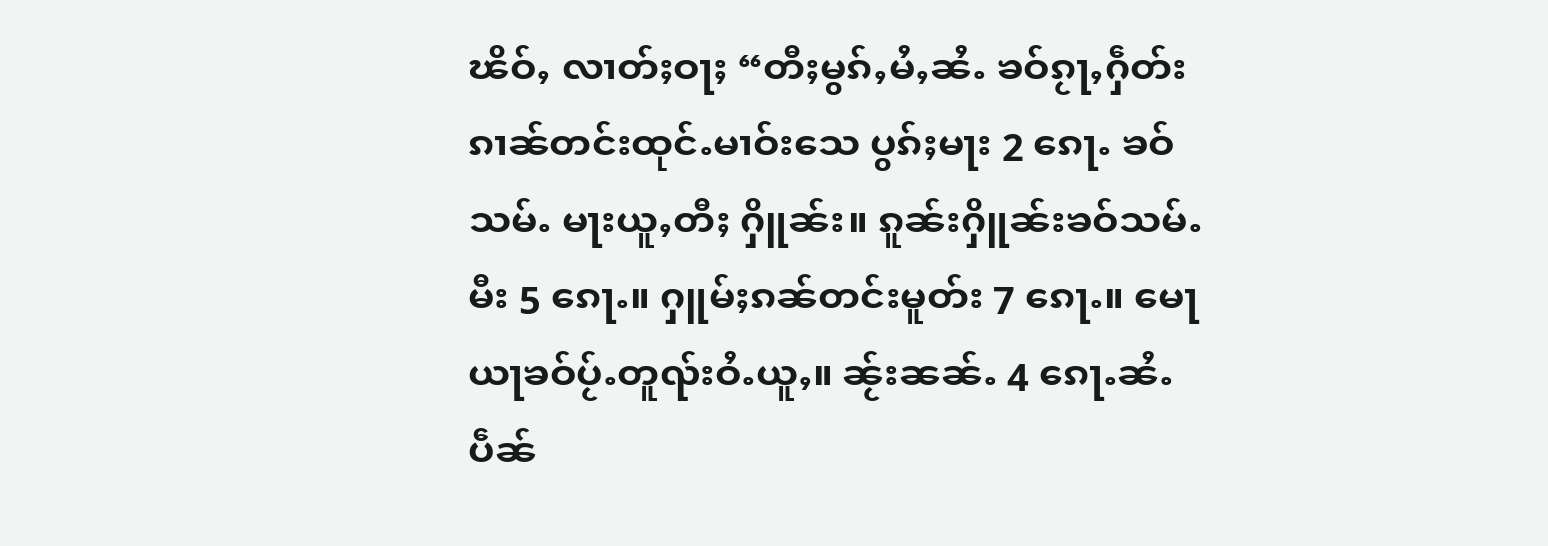ၽိဝ်ႇ လၢတ်ႈဝႃႈ “တီႈမွၵ်ႇမႆႇၼႆႉ ၶဝ်ၵႂႃႇႁဵတ်းၵၢၼ်တင်းထုင်ႉမၢဝ်းသေ ပွၵ်ႈမႃး 2 ၵေႃႉ ၶဝ်သမ်ႉ မႃးယူႇတီႈ ႁိူၼ်း။ ၵူၼ်းႁိူၼ်းၶဝ်သမ်ႉမီး 5 ၵေႃႉ။ ႁူမ်ႈၵၼ်တင်းမူတ်း 7 ၵေႃႉ။ မေႃယႃၶဝ်ပႂ်ႉတူၺ်းဝႆႉယူႇ။ ၼႂ်းၼၼ်ႉ 4 ၵေႃႉၼႆႉ ပဵၼ်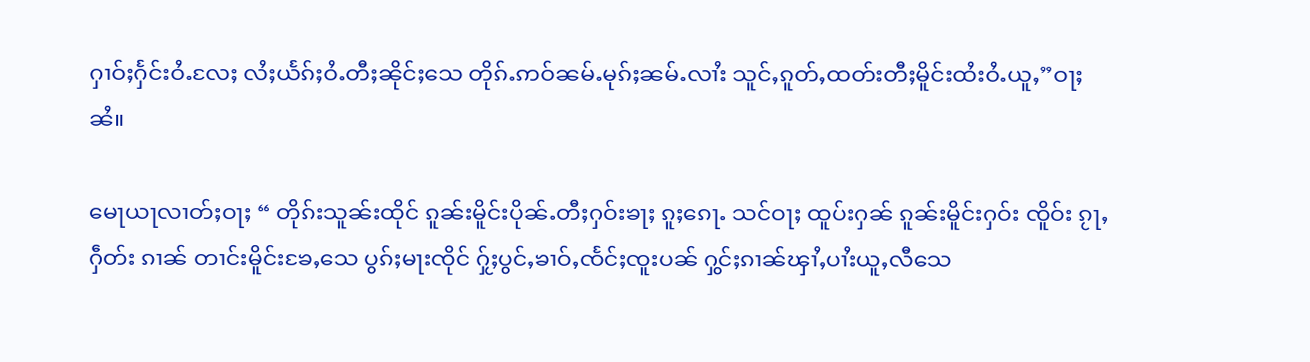ႁၢဝ်ႈႁႅင်းဝႆႉလႄႈ လႆႈယႅၵ်ႈဝႆႉတီႈၼိုင်ႈသေ တိုၵ်ႉဢဝ်ၼမ်ႉမုၵ်ႈၼမ်ႉလၢႆး သူင်ႇၵူတ်ႇထတ်းတီႈမိူင်းထႆးဝႆႉယူႇ”ဝႃႈၼႆ။

မေႃယႃလၢတ်ႈဝႃႈ “ တိုၵ်းသူၼ်းထိုင် ၵူၼ်းမိူင်းပိုၼ်ႉတီႈႁဝ်းၶႃႈ ၵူႈၵေႃႉ သင်ဝႃႈ ထူပ်းႁၼ် ၵူၼ်းမိူင်းႁဝ်း ၸိူဝ်း ၵႂႃႇႁဵတ်း ၵၢၼ် တၢင်းမိူင်းၶႄႇသေ ပွၵ်ႈမႃးၸိုင် ႁႂ်ႈပွင်ႇၶၢဝ်ႇၸႅင်ႈၸူးပၼ် ႁွင်ႈၵၢၼ်ၾၢႆႇပၢႆးယူႇလီသေ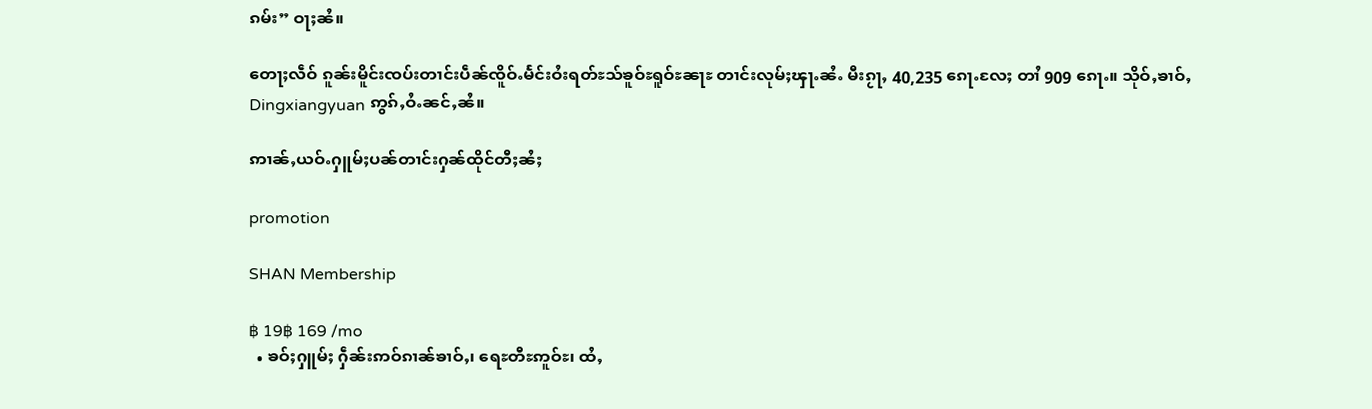ၵမ်း” ဝႃႈၼႆ။

တေႃႈလဵဝ် ၵူၼ်းမိူင်းၸပ်းတၢင်းပဵၼ်ၸိူဝ်ႉမႅင်းဝႆးရတ်ႊသ်ၶူဝ်ႊရူဝ်ႊၼႃႊ တၢင်းလုမ်ႈၾႃႉၼႆႉ မီးၵႂႃႇ 40,235 ၵေႃႉလႄႈ တၢႆ 909 ၵေႃႉ။ သိုဝ်ႇၶၢဝ်ႇ Dingxiangyuan ဢွၵ်ႇဝႆႉၼင်ႇၼႆ။

ဢၢၼ်ႇယဝ်ႉႁူမ်ႈပၼ်တၢင်းႁၼ်ထိုင်တီႈၼႆႈ

promotion

SHAN Membership

฿ 19฿ 169 /mo
  • ၶဝ်ႈႁူမ်ႈ ႁဵၼ်းဢဝ်ၵၢၼ်ၶၢဝ်ႇ၊ ရေႊတီႊဢူဝ်ႊ၊ ထႆႇ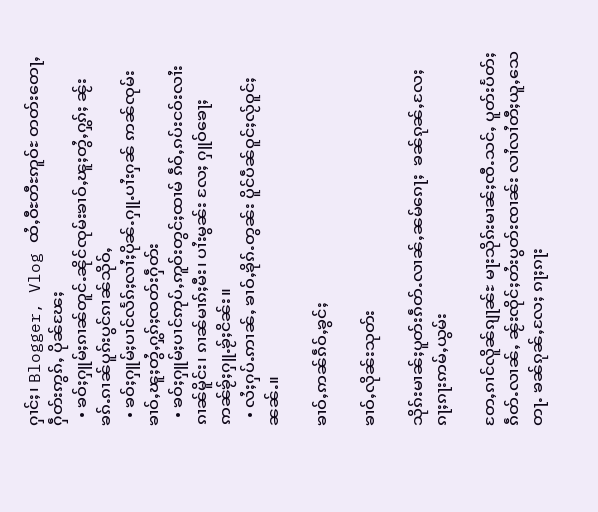ႁၢင်ႈ၊ Blogger, Vlog ထႆႇဝီႊတီႊဢူဝ်ႊ တတ်းတေႃႇ ႁဵတ်းဢွၵ်ႇ ပိုၼ်ၽႄႈ
  • ၶဝ်ႈႁူမ်ႈၵၢၼ်တူင်ႉၼိုင်ၸုမ်းၶၢဝ်ႇၽူႈတွႆႇႁွၵ်ႈ ၼႂ်းၶၵ်ႉၵၢၼ်ပူၵ်းပွင်ၵၢၼ်သိုဝ်ႇ
  • ၶဝ်ႈႁူမ်ႈပၢင်လႅၵ်ႈလၢႆႈပိုၼ်ႉႁူႉပၢႆးႁၼ် ဢၼ်ၸုမ်းၶၢဝ်ႇၽူႈတွႆႇႁွၵ်ႈၸတ်းႁဵတ်း
  • ၶဝ်ႈႁူမ်ႈပၢင်ဢုပ်ႇဢူဝ်းတွင်ႈထၢမ် ၵဵဝ်ႇၵပ်းငဝ်းလၢႆးၵၢၼ်မိူင်း၊ ၵၢၼ်မၢၵ်ႈမီး၊ ပၢႆးမွၼ်း လႄႈ ႁူဝ်ၶေႃႈ ဢၼ်ၶႂ်ႈႁူႉၶႂ်ႈငိၼ်း။
  • လႆႈႁပ်ႉဢၢၼ်ႇ ၶၢဝ်ႇၶိုၵ်ႉတွၼ်း ပိူင်ပဵၼ်ဝူင်ႈလႂ်ဝူင်ႈ ၼၼ်ႉ။

ၶၢဝ်ႇဢၼ်ၵဵဝ်ႇၶွင်ႈ

ၶၢဝ်ႇလိုၼ်းသုတ်း

သိုၵ်းမၢၼ်ႈပူတ်းၵဵတ်ႉလၢၼ်ႇၼမ်ၵေႃႈ  ၶၼ်ၵုၼ်ႇလႄႈ ၵႃႈၵႃးဢမ်ႇယွမ်း

တႄႇၵၢင်လိူၼ်ၵျႃၼ်ႊ မႃးသိုၵ်းမၢၼ်ႈၸီႉသင်ႇ ပူတ်းပႅတ်ႈၵဵတ်ႉလၢၼ်ႇ ၼႂ်းၸိုင်ႈတႆးပွတ်းၸၢၼ်း လၢႆလၢႆတီႈယူႇသေတႃႉ ၶၼ်ၵုၼ်ႇလႄႈ ၵႃႈၵႃး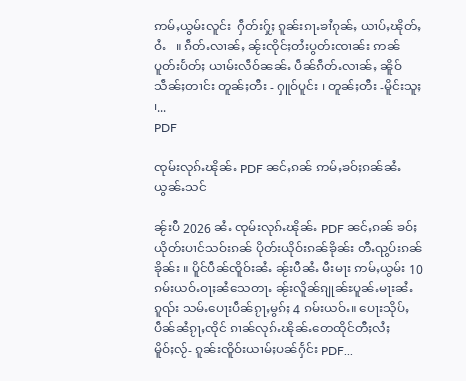ဢမ်ႇယွမ်းလူင်း  ႁဵတ်းႁႂ်ႈ ၵူၼ်းၵႃႉၶၢႆၵုၼ်ႇ ယၢပ်ႇၽိုတ်ႇဝႆႉ   ။ ၵဵတ်ႉလၢၼ်ႇ ၼႂ်းၸိုင်ႈတႆးပွတ်းၸၢၼ်း ဢၼ်ပူတ်းပႅတ်ႈ ယၢမ်းလဵဝ်ၼၼ်ႉ ပဵၼ်ၵဵတ်ႉလၢၼ်ႇ ၼိူဝ်သဵၼ်ႈတၢင်း တူၼ်ႈတီး - ႁူဝ်ပူင်း ၊ တူၼ်ႈတီး -မိူင်းသူႈ ၊...
PDF

ၸုမ်းလုၵ်ႉၽိုၼ်ႉ PDF ၼင်ႇၵၼ် ဢမ်ႇၶဝ်ႈၵၼ်ၼႆႉ ယွၼ်ႉသင်

ၼႂ်းပီ 2026 ၼႆႉ ၸုမ်းလုၵ်ႉၽိုၼ်ႉ PDF ၼင်ႇၵၼ် ၶဝ်ႈယိုတ်းပၢင်သဝ်းၵၼ် ပိုတ်းယိုဝ်းၵၼ်ၶိုၼ်း တီႉၺွပ်းၵၼ်ၶိုၼ်း ။ ပိူင်ပဵၼ်ၸိူဝ်းၼႆႉ ၼႂ်းပီၼႆႉ မီးမႃး ဢမ်ႇယွမ်း 10 ၵမ်းယဝ်ႉဝႃႈၼႆသေတႃႉ ၼႂ်းလိူၼ်ၵျုၼ်ႊပူၼ်ႉမႃးၼႆႉၵူၺ်း သမ်ႉပေႃးပဵၼ်ၵႂႃႇမွၵ်ႈ 4 ၵမ်းယဝ်ႉ။ ပေႃးသိုပ်ႇပဵၼ်ၼႆၵႂႃႇၸိုင် ၵၢၼ်လုၵ်ႉၽိုၼ်ႉတေထိုင်တီႈလႆႈမိူဝ်ႈလႂ်- ၵူၼ်းၸိူဝ်းယၢမ်ႈပၼ်ႁႅင်း PDF...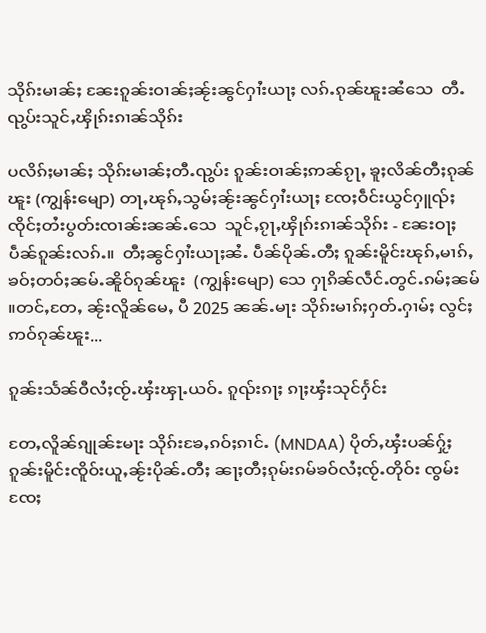သိုၵ်းမၢၼ်ႈ ၼႄးၵူၼ်းဝၢၼ်ႈၼႂ်းၼွင်ႁၢႆးယႃႈ လၵ်ႉၵုၼ်ၽူးၼႆသေ  တီႉၺွပ်းသူင်ႇၾိုၵ်းၵၢၼ်သိုၵ်း

ပလိၵ်ႈမၢၼ်ႈ သိုၵ်းမၢၼ်ႈတီႉၺွပ်း ၵူၼ်းဝၢၼ်ႈဢၼ်ၵႂႃႇ ၶူႈလိၼ်တီႈၵုၼ်ၽူး (ကျွန်းမျော) တႃႇၽုၵ်ႇသွမ်ႈၼႂ်းၼွင်ႁၢႆးယႃႈ ၸႄႈဝဵင်းယွင်ႁူၺ်ႈ  ၸိုင်ႈတႆးပွတ်းၸၢၼ်းၼၼ်ႉသေ  သူင်ႇၵႂႃႇၾိုၵ်းၵၢၼ်သိုၵ်း - ၼႄးဝႃႈ ပဵၼ်ၵူၼ်းလၵ်ႉ။  တီႈၼွင်ႁၢႆးယႃႈၼႆႉ ပဵၼ်ပိုၼ်ႉတီႈ ၵူၼ်းမိူင်းၽုၵ်ႇမၢၵ်ႇၶဝ်ႈတဝ်ႈၼမ်ႉၼိူဝ်ၵုၼ်ၽူး  (ကျွန်းမျော) သေ ႁႃၵိၼ်လဵင်ႉတွင်ႉၵမ်ႈၼမ် ။တင်ႇတႄႇ ၼႂ်းလိူၼ်မေႇ ပီ 2025 ၼၼ်ႉမႃး သိုၵ်းမၢၵ်ႈႁတ်ႉႁၢမ်ႈ လွင်ႈဢဝ်ၵုၼ်ၽူး...

ၵူၼ်းသႅၼ်ဝီလႆႈၸႂ်ႉၾႆးၾႃႉယဝ်ႉ ၵူၺ်းၵႃႈ ၵႃႈၾႆးသုင်ႁႅင်း

တႄႇလိူၼ်ၵျုၼ်ႊမႃး သိုၵ်းၶႄႇၵဝ်ႈၵၢင်ႉ (MNDAA) ပိုတ်ႇၾႆးပၼ်ႁႂ်ႈၵူၼ်းမိူင်းၸိူဝ်းယူႇၼႂ်းပိုၼ်ႉတီႈ ၼႃႈတီႈၵုမ်းၵမ်ၶဝ်လႆႈၸႂ်ႉတိုဝ်း ၸွမ်းၸႄႈ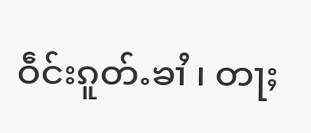ဝဵင်းၵူတ်ႉၶၢႆ ၊ တႃႈ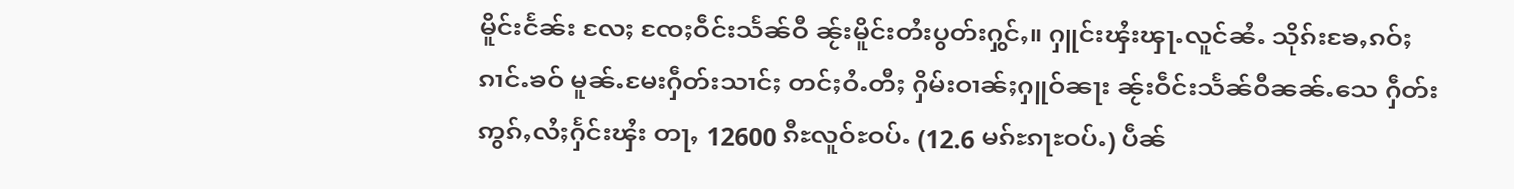မိူင်းငႅၼ်း လႄႈ ၸႄႈဝဵင်းသႅၼ်ဝီ ၼႂ်းမိူင်းတႆးပွတ်းႁွင်ႇ။ ႁူင်းၾႆးၾႃႉလူင်ၼႆႉ သိုၵ်းၶႄႇၵဝ်ႈၵၢင်ႉၶဝ် မူၼ်ႉမႄးႁဵတ်းသၢင်ႈ တင်ႈဝႆႉတီႈ ႁိမ်းဝၢၼ်ႈႁူဝ်ၼႃး ၼႂ်းဝဵင်းသႅၼ်ဝီၼၼ်ႉသေ ႁဵတ်းဢွၵ်ႇလႆႈႁႅင်းၾႆး တႃႇ 12600 ၵီႊလူဝ်ႊဝပ်ႉ (12.6 မၵ်ႊၵႃႊဝပ်ႉ) ပဵၼ်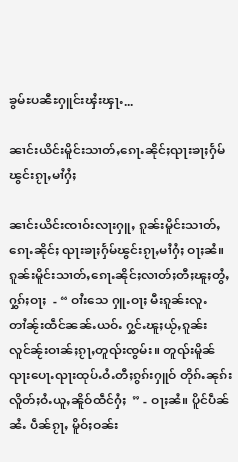ၶွမ်ႊပၼီႊႁူင်းၾႆးၾႃႉ...

ၼၢင်းယိင်းမိူင်းသၢတ်ႇၵေႃႉၼိုင်ႈၺႃးၶႃႈႁႅမ်ၽွင်းၵႂႃႇမၢႆႁႆႈ

ၼၢင်းယိင်းၸၢဝ်းလႃးႁူႇ ၵူၼ်းမိူင်းသၢတ်ႇ ၵေႃႉၼိုင်ႈ ၺႃးၶႃႈႁႅမ်ၽွင်းၵႂႃႇမၢႆႁႆႈ ဝႃႈၼႆ။ ၵူၼ်းမိူင်းသၢတ်ႇၵေႃႉၼိုင်ႈလၢတ်ႈတီႈၽူႈတွႆႇႁွၵ်ႈဝႃႈ  - “ ဝၢႆးသေ ႁူႉဝႃႈ မီးၵူၼ်းလူႉတၢႆၼႂ်းထဵင်ၼၼ်ႉယဝ်ႉ ႁွင်ႉၽူႈယႂ်ႇၵူၼ်းလူင်ၼႂ်းဝၢၼ်ႈၵႂႃႇတူၺ်းၸွမ်း။ တူၺ်းမိူၼ် ၺႃးပေႃႉၺႃးထုပ်ႉဝႆႉတီႈၵွၵ်းႁူဝ် တိုၵ်ႉၼုၵ်းလိူတ်ႈဝႆႉယူႇၼိူဝ်ထဵင်ႁႆႈ  ” - ဝႃႈၼႆ။ ပိူင်ပဵၼ်ၼႆႉ ပဵၼ်ၵႂႃႇ မိူဝ်ႈဝၼ်း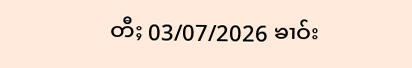တီႈ 03/07/2026 ၶၢဝ်း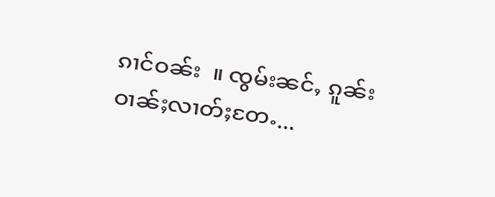ၵၢင်ဝၼ်း  ။ ၸွမ်းၼင်ႇ ၵူၼ်းဝၢၼ်ႈလၢတ်ႈတႄႉ...